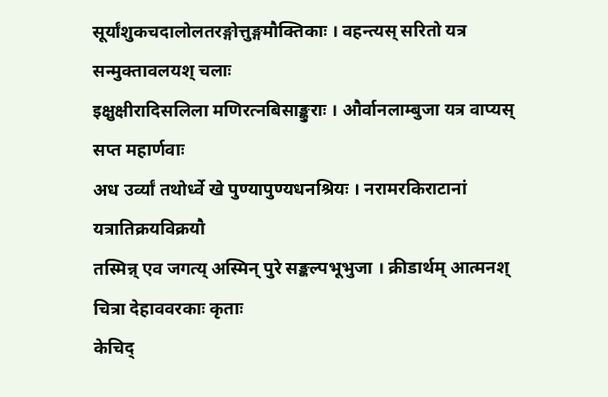सूर्यांशुकचदालोलतरङ्गोत्तुङ्गमौक्तिकाः । वहन्त्यस् सरितो यत्र सन्मुक्तावलयश् चलाः
इक्षुक्षीरादिसलिला मणिरत्नबिसाङ्कुराः । और्वानलाम्बुजा यत्र वाप्यस् सप्त महार्णवाः
अध उर्व्यां तथोर्ध्वे खे पुण्यापुण्यधनश्रियः । नरामरकिराटानां यत्रातिक्रयविक्रयौ
तस्मिन्न् एव जगत्य् अस्मिन् पुरे सङ्कल्पभूभुजा । क्रीडार्थम् आत्मनश् चित्रा देहाववरकाः कृताः
केचिद्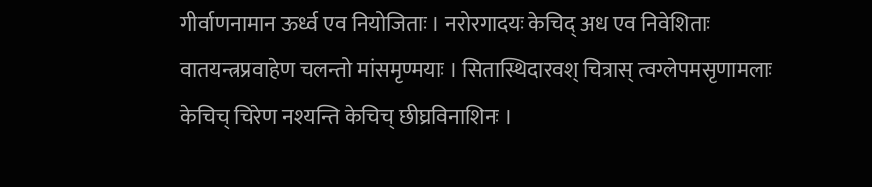गीर्वाणनामान ऊर्ध्व एव नियोजिताः । नरोरगादयः केचिद् अध एव निवेशिताः
वातयन्त्रप्रवाहेण चलन्तो मांसमृण्मयाः । सितास्थिदारवश् चित्रास् त्वग्लेपमसृणामलाः
केचिच् चिरेण नश्यन्ति केचिच् छीघ्रविनाशिनः ।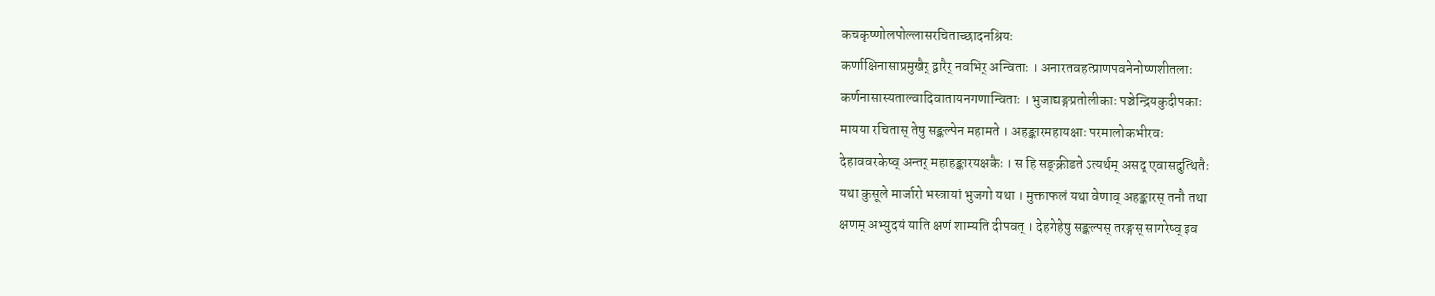कचकृष्णोलपोल्लासरचिताच्छादनश्रियः
कर्णाक्षिनासाप्रमुखैर् द्वारैर् नवभिर् अन्विताः । अनारतवहत्प्राणपवनेनोष्णशीतलाः
कर्णनासास्यताल्वादिवातायनगणान्विताः । भुजाद्यङ्गप्रतोलीकाः पञ्चेन्द्रियकुदीपकाः
मायया रचितास् तेषु सङ्कल्पेन महामते । अहङ्कारमहायक्षाः परमालोकभीरवः
देहाववरकेष्व् अन्तर् महाहङ्कारयक्षकैः । स हि सङ्क्रीडते ऽत्यर्थम् असद् एवासदुत्थितैः
यथा कुसूले मार्जारो भस्त्रायां भुजगो यथा । मुक्ताफलं यथा वेणाव् अहङ्कारस् तनौ तथा
क्षणम् अभ्युदयं याति क्षणं शाम्यति दीपवत् । देहगेहेषु सङ्कल्पस् तरङ्गस् सागरेष्व् इव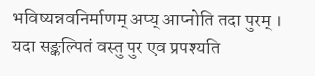भविष्यन्नवनिर्माणम् अप्य् आप्नोति तदा पुरम् । यदा सङ्कल्पितं वस्तु पुर एव प्रपश्यति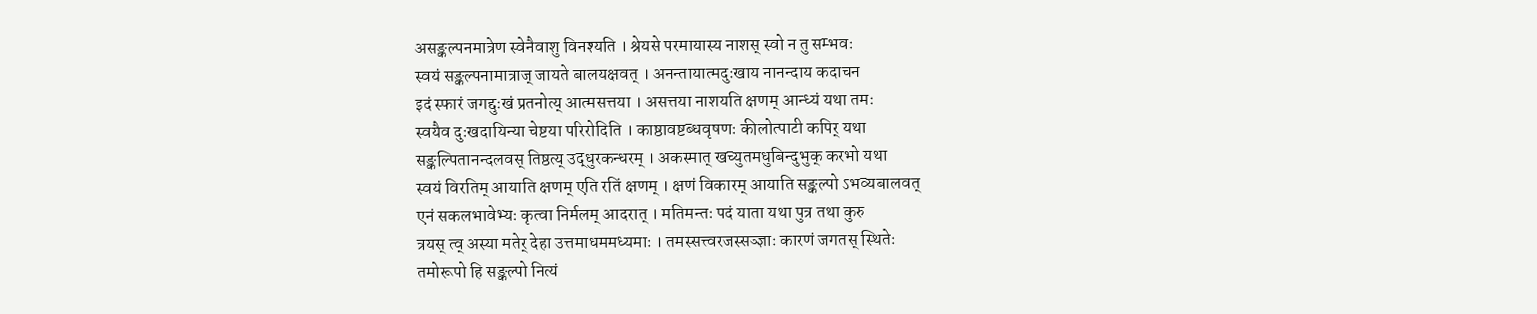असङ्कल्पनमात्रेण स्वेनैवाशु विनश्यति । श्रेयसे परमायास्य नाशस् स्वो न तु सम्भवः
स्वयं सङ्कल्पनामात्राज् जायते बालयक्षवत् । अनन्तायात्मदुःखाय नानन्दाय कदाचन
इदं स्फारं जगद्दुःखं प्रतनोत्य् आत्मसत्तया । असत्तया नाशयति क्षणम् आन्ध्यं यथा तमः
स्वयैव दुःखदायिन्या चेष्टया परिरोदिति । काष्ठावष्टब्धवृषणः कीलोत्पाटी कपिर् यथा
सङ्कल्पितानन्दलवस् तिष्ठत्य् उद्धुरकन्धरम् । अकस्मात् खच्युतमधुबिन्दुभुक् करभो यथा
स्वयं विरतिम् आयाति क्षणम् एति रतिं क्षणम् । क्षणं विकारम् आयाति सङ्कल्पो ऽभव्यबालवत्
एनं सकलभावेभ्यः कृत्वा निर्मलम् आदरात् । मतिमन्तः पदं याता यथा पुत्र तथा कुरु
त्रयस् त्व् अस्या मतेर् देहा उत्तमाधममध्यमाः । तमस्सत्त्वरजस्सञ्ज्ञाः कारणं जगतस् स्थितेः
तमोरूपो हि सङ्कल्पो नित्यं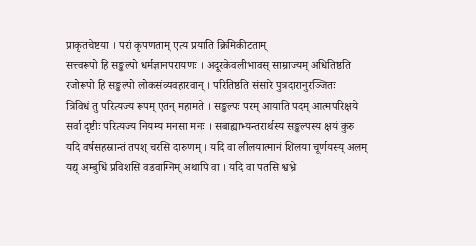प्राकृतचेष्टया । परां कृपणताम् एत्य प्रयाति क्रिमिकीटताम्
सत्त्वरूपो हि सङ्कल्पो धर्मज्ञानपरायणः । अदूरकेवलीभावस् साम्राज्यम् अधितिष्ठति
रजोरूपो हि सङ्कल्पो लोकसंव्यवहारवान् । परितिष्ठति संसारे पुत्रदारानुरञ्जितः
त्रिविधं तु परित्यज्य रूपम् एतन् महामते । सङ्कल्पः परम् आयाति पदम् आत्मपरिक्षये
सर्वा दृष्टीः परित्यज्य नियम्य मनसा मनः । सबाह्याभ्यन्तरार्थस्य सङ्कल्पस्य क्षयं कुरु
यदि वर्षसहस्रान्तं तपश् चरसि दारुणम् । यदि वा लीलयात्मानं शिलया चूर्णयस्य् अलम्
यद्य् अम्बुधिं प्रविशसि वडवाग्निम् अथापि वा । यदि वा पतसि श्वभ्रे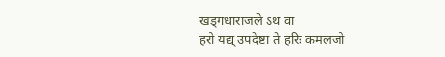खड्गधाराजले ऽथ वा
हरो यद्य् उपदेष्टा ते हरिः कमलजो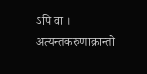ऽपि वा । अत्यन्तकरुणाक्रान्तो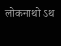लोकनाथो ऽथ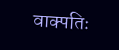वाक्पतिः